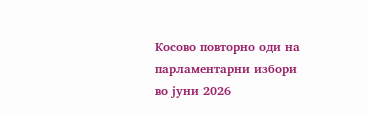Косово повторно оди на парламентарни избори во јуни 2026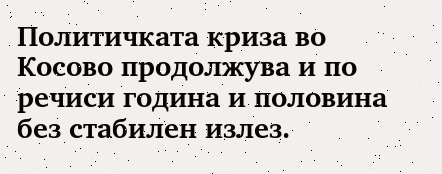Политичката криза во Косово продолжува и по речиси година и половина без стабилен излез.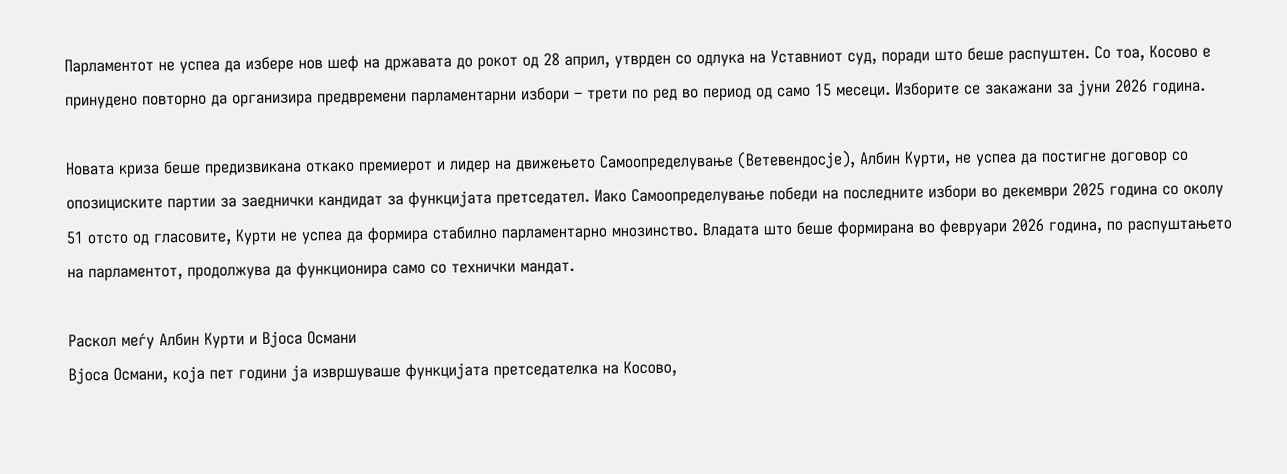Парламентот не успеа да избере нов шеф на државата до рокот од 28 април, утврден со одлука на Уставниот суд, поради што беше распуштен. Со тоа, Косово е принудено повторно да организира предвремени парламентарни избори – трети по ред во период од само 15 месеци. Изборите се закажани за јуни 2026 година.

Новата криза беше предизвикана откако премиерот и лидер на движењето Самоопределување (Ветевендосје), Албин Курти, не успеа да постигне договор со опозициските партии за заеднички кандидат за функцијата претседател. Иако Самоопределување победи на последните избори во декември 2025 година со околу 51 отсто од гласовите, Курти не успеа да формира стабилно парламентарно мнозинство. Владата што беше формирана во февруари 2026 година, по распуштањето на парламентот, продолжува да функционира само со технички мандат.

Раскол меѓу Албин Курти и Вјоса Османи
Вјоса Османи, која пет години ја извршуваше функцијата претседателка на Косово,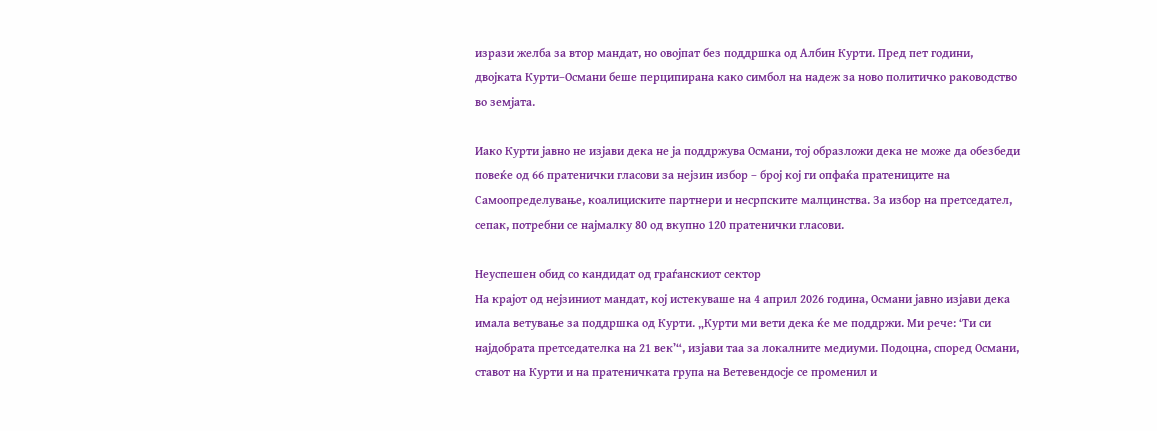изрази желба за втор мандат, но овојпат без поддршка од Албин Курти. Пред пет години, двојката Курти–Османи беше перципирана како симбол на надеж за ново политичко раководство во земјата.

Иако Курти јавно не изјави дека не ја поддржува Османи, тој образложи дека не може да обезбеди повеќе од 66 пратенички гласови за нејзин избор – број кој ги опфаќа пратениците на Самоопределување, коалициските партнери и несрпските малцинства. За избор на претседател, сепак, потребни се најмалку 80 од вкупно 120 пратенички гласови.

Неуспешен обид со кандидат од граѓанскиот сектор
На крајот од нејзиниот мандат, кој истекуваше на 4 април 2026 година, Османи јавно изјави дека имала ветување за поддршка од Курти. „Курти ми вети дека ќе ме поддржи. Ми рече: ‘Ти си најдобрата претседателка на 21 век’“, изјави таа за локалните медиуми. Подоцна, според Османи, ставот на Курти и на пратеничката група на Ветевендосје се променил и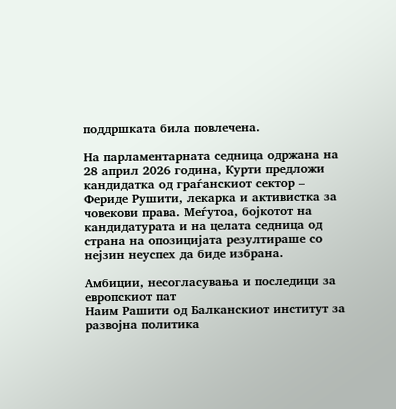поддршката била повлечена.

На парламентарната седница одржана на 28 април 2026 година, Курти предложи кандидатка од граѓанскиот сектор – Фериде Рушити, лекарка и активистка за човекови права. Меѓутоа, бојкотот на кандидатурата и на целата седница од страна на опозицијата резултираше со нејзин неуспех да биде избрана.

Амбиции, несогласувања и последици за европскиот пат
Нaим Рашити од Балканскиот институт за развојна политика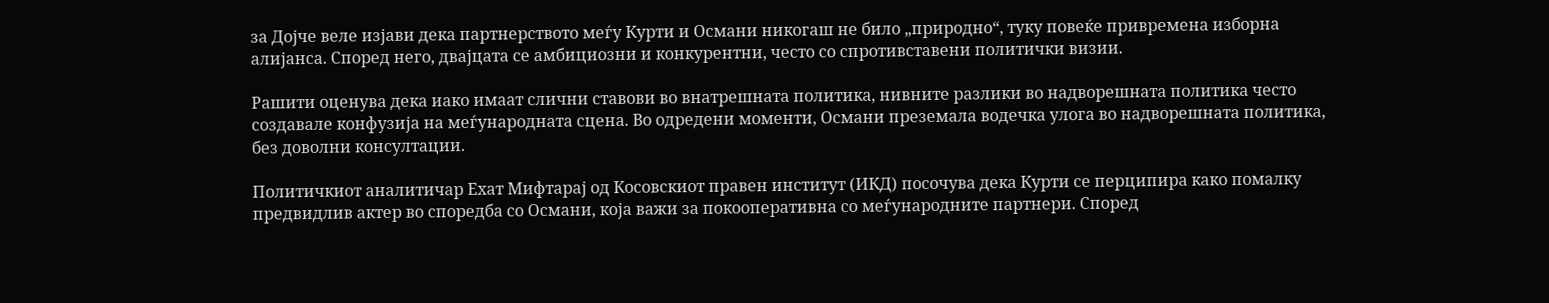за Дојче веле изјави дека партнерството меѓу Курти и Османи никогаш не било „природно“, туку повеќе привремена изборна алијанса. Според него, двајцата се амбициозни и конкурентни, често со спротивставени политички визии.

Рашити оценува дека иако имаат слични ставови во внатрешната политика, нивните разлики во надворешната политика често создавале конфузија на меѓународната сцена. Во одредени моменти, Османи преземала водечка улога во надворешната политика, без доволни консултации.

Политичкиот аналитичар Ехат Мифтарај од Косовскиот правен институт (ИКД) посочува дека Курти се перципира како помалку предвидлив актер во споредба со Османи, која важи за покооперативна со меѓународните партнери. Според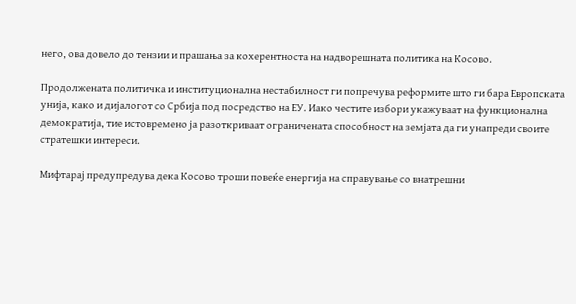него, ова довело до тензии и прашања за кохерентноста на надворешната политика на Косово.

Продолжената политичка и институционална нестабилност ги попречува реформите што ги бара Европската унија, како и дијалогот со Србија под посредство на ЕУ. Иако честите избори укажуваат на функционална демократија, тие истовремено ја разоткриваат ограничената способност на земјата да ги унапреди своите стратешки интереси.

Мифтарај предупредува дека Косово троши повеќе енергија на справување со внатрешни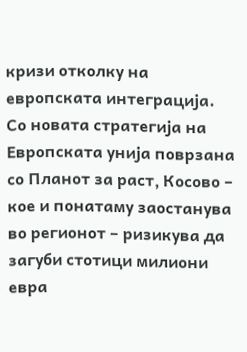кризи отколку на европската интеграција. Со новата стратегија на Европската унија поврзана со Планот за раст, Косово – кое и понатаму заостанува во регионот – ризикува да загуби стотици милиони евра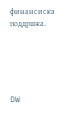финансиска поддршка.





DW